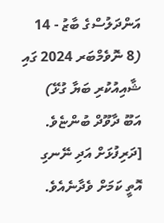އަންދަލުސްގެ ބާޒު - 14
(8 ނޮވެމްބަރ 2024 ގައި ޝާއިއުކުރި ބަޔާ ގުޅޭ)
އަބޫ ދާވޫދް ބުންޏެވެ. [ދަރިފުޅަށް އަދި ނޭނގި އޮތީ ކަމަށް ވެދާނެއެވެ.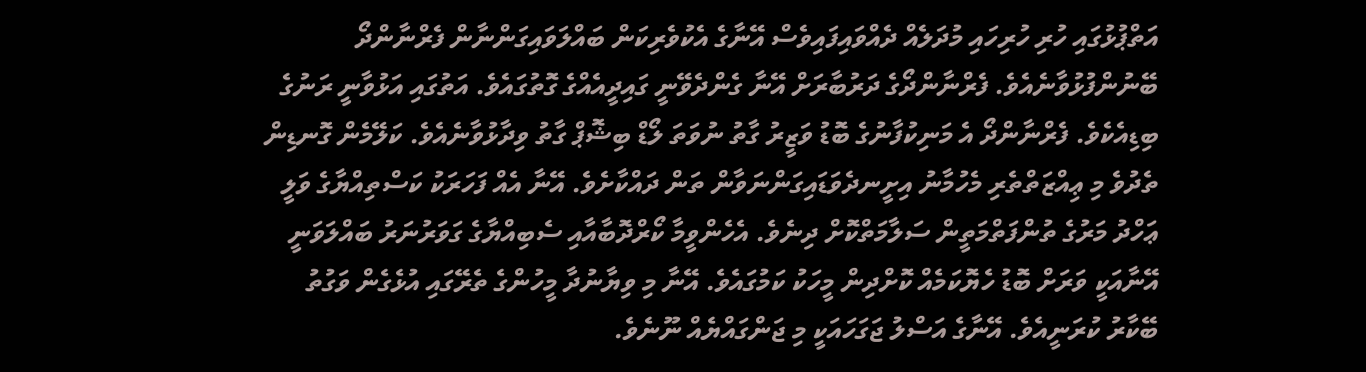އަތްޕުޅުގައި ހުރި ހުރިހައި މުދަލެއް ދެއްވައިފައިވެސް އޭނާގެ އެކުވެރިކަން ބައްލަވައިގަންނާން ފެރްނާންދޯ ބޭނުންފުޅުވާނެއެވެ. ފެރްނާންދޯގެ ދަރުބާރަށް އޭނާ ގެންދެވޭނީ ގައިދީއެއްގެ ގޮތުގައެވެ. އަތުގައި އަޅުވާނީ ރަނުގެ ބިޑިއެކެވެ. ފެރްނާންދޯ އެ މަނިކުފާނުގެ ބޮޑު ވަޒީރު ގާތު ނުވަތަ ލޯޑް ބިޝޮޕް ގާތު ވިދާޅުވާނެއެވެ. ކަލޭމެން ގޮނޑިން ތެދުވެ މި ޢިއްޒަތްތެރި މެހުމާނު އިށީނދެވަޑައިގަންނަވާން ތަން ދައްކާށެވެ. އޭނާ އެއް ފަހަރަކު ކަސްތިއްޔާގެ ވަލީ ޢަހްދު މަރުގެ ތުންފަތްމަތީން ސަލާމަތްކޮށް ދިނެވެ. އެހެންވީމާ ކޯރްދޮބާއާއި ސެބިއްޔާގެ ގަވަރުނަރު ބައްލަވަނީ އޭނާއަކީ ވަރަށް ބޮޑު ހެޔޮކަމެއް ކޮށްދިން މީހަކު ކަމުގައެވެ. އޭނާ މި ވިޔާނުދާ މީހުންގެ ތެރޭގައި އުޅެގެން ވަގުތު ބޭކާރު ކުރަނީއެވެ. އޭނާގެ އަސްލު ޖަގަހައަކީ މި ޖަންގައްޔެއް ނޫނެވެ.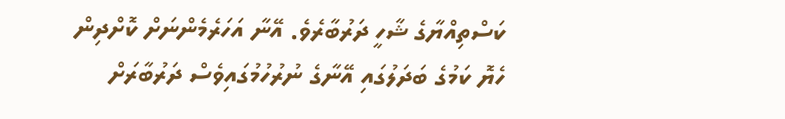ކަސްތިއްޔާގެ ޝާހީ ދަރުބާރެވެ. އޭނާ އަހަރެމެންނަށް ކޮށްދިން ހެޔޮ ކަމުގެ ބަދަލުގައި އޭނާގެ ނުރުހުމުގައިވެސް ދަރުބާރަށް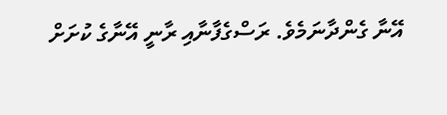އޭނާ ގެންދާނަމެވެ. ރަސްގެފާނާއި ރާނީ އޭނާގެ ކުށަށް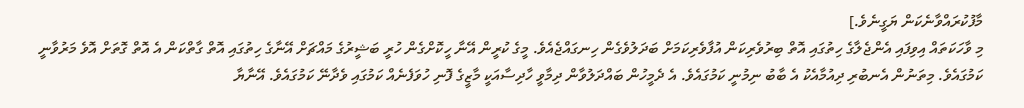މާފުކުރައްވާނެކަން ޔަގީނެވެ.]
މި ވާހަކަތައް އިވިފައި އެންޖެލާގެ ހިތުގައި އޮތް ބިރުވެރިކަން އުފާވެރިކަމަށް ބަދަލުވެގެން ހިނގައްޖެއެވެ. މީގެ ކުރީން އޭނާ ހީކޮށްގެން ހުރީ ބަޝީރުގެ މައްޗަށް އޭނާގެ ހިތުގައި އޮތް ގާތްކަން އެ އޮތް ގޮތަށް އޮވެ މަރުވާނީ ކަމުގައެވެ. މިތަނުން އެނބުރި ދިއުމާއެކު އެ ބާބު ނިމުނީ ކަމުގައެވެ. އެ ދެމީހުން ބައްދަލުވާން ދިމާވީ ހާދިސާއަކީ މާޒީގެ ފޮނި ހުވަފެނެއް ކަމުގައި ވެދާނޭ ކަމުގައެވެ. އޭނާޔާ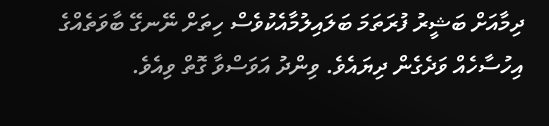ދިމާއަށް ބަޝީރު ފުރަތަމަ ބަލައިލުމާއެކުވެސް ހިތަށް ނޭނގޭ ބާވަތެއްގެ އިހުސާހެއް ވަދެގެން ދިޔައެވެ. ވިންދު އަވަސްވާ ގޮތް ވިއެވެ.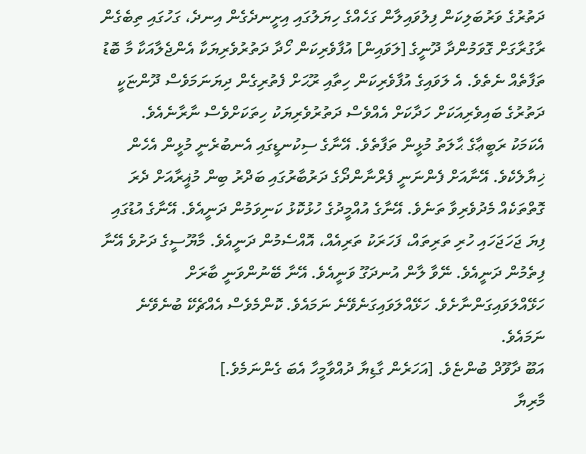ދަތުރުގެ ވަރުބަލިކަން ފިލުވައިލާން ގަހެއްގެ ހިޔަލުގައި އިށީނދެގެން އިނދެ، ގަހުގައި ތިބެގެން ރާގުރާގަށް ގޮވަމުންދާ ދޫނީގެ [ލަވައިން] އުފާވެރިކަން ހޯދާ ދަތުރުވެރިޔަކާ އެންޖެލާއަކާ މާ ބޮޑު ތަފާތެއް ނެތެވެ. އެ ލަވައިގެ އުފާވެރިކަން ހިތާއި ރޫޙަށް ފެތުރިގެން ދިޔަނަމަވެސް ދޫންޏަކީ ދަތުރުގެ ބައިވެރިއަކަށް ހަދާކަށް އެއްވެސް ދަތުރުވެރިޔަކު ހިތަކަށްވެސް ނާރާނެއެވެ.
އެކަމަކު ރަބީޢާގެ ޙާލަތު މުޅީން ތަފާތެވެ. އޭނާގެ ސިކުނޑީގައި އެނބުރެނީ މުޅީން އެހެން ޚިޔާލެކެވެ. އޭނާއަށް ފެންނަނީ ފެރްނާންދޯގެ ދަރުބާރުގައި ބަދްރު ބިން މުޣީރާއަށް ދެރަ ގޮތްތަކެއް މެދުވެރިވާ ތަނެވެ. އޭނާގެ އުއްމީދުގެ ހުޅުކޮޅު ކަނިވަމުން ދަނީއެވެ. އޭނާގެ އުޑުގައި ފިޔަ ޖަހަޖަހައި ހުރި ތަރިތައް، ފަހަރަކު ތަރިއެއް، އޮއްސެމުން ދަނީއެވެ. މާޔޫސީގެ ދަށުވެ އޭނާ ފިތެމުން ދަނީއެވެ. ނޭވާ ލާން އުނދަގޫ ވަނީއެވެ. އޭނާ ބޭނުންވަނީ ބާރަށް ހަޅޭއްލަވައިގަންނާށެވެ. ހަޅޭއްލަވައިގަނެވޭނެ ނަމައެވެ. ކޮންމެވެސް އެއްޗެކޭ ބުނެވޭނެ ނަމައެވެ.
އަބޫ ދާވޫދް ބުންޏެވެ. [އަހަރެން ގާޑިޔާ ދުއްވާމީހާ އެބަ ގެންނަމެވެ.]
މާރިޔާ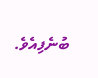ބުނެފިއެވެ.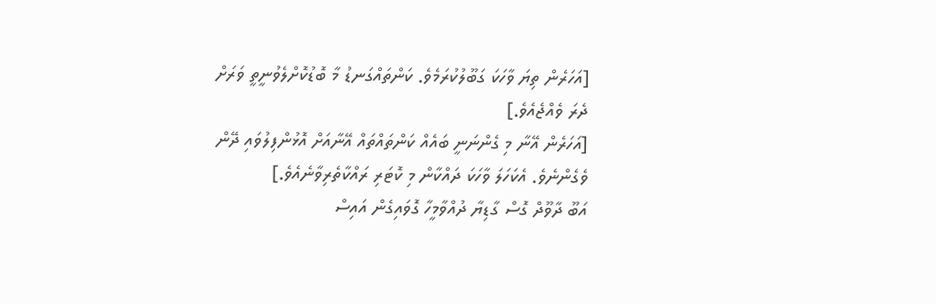[އަހަރެން ތިޔަ ވާހަކަ ގަބޫލުކުރަމެވެ. ކަންތައްގަނޑު މާ ބޮޑުކޮށްލެވުނީތީ ވަރަށް ދެރަ ވެއްޖެއެވެ.]
[އަހަރެން އޭނާ މި ގެންނަނީ ބައެއް ކަންތައްތައް އޭނާއަށް އޮޅުންފިލުވައި ދޭން ވެގެންނެވެ. އެކަހަލަ ވާހަކަ ދައްކާން މި ކޮޓަރި ރައްކާތެރިވާނެއެވެ.]
އަބޫ ދާވޫދް ގޮސް ގާޑިޔާ ދުއްވާމީހާ ގޮވައިގެން އައިސް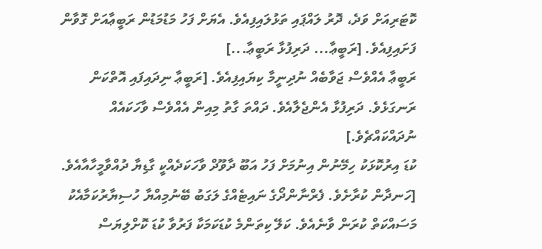ކޮޓަރިއަށް ވަދެ، ދޮރު ލައްޕައި ތަޅުލައިފިއެވެ. އެޔަށް ފަހު މަޑުމަޑުން ރަބީޢާއަށް ގޮވާން ފަށައިފިއެވެ. [ރަބީޢާ... ދަރިފުޅާ ރަބީޢާ...]
ރަބީޢާ އެއްވެސް ޖަވާބެއް ނުދިނީމާ ކިޔައިފިއެވެ. [ރަބީޢާ ނިދައިފައި އޮތްކަން ރަނގަޅެވެ. ދަރިފުޅާ އެންޖެލާއެވެ. ދައްތަ ގާތު މިއިން އެއްވެސް ވާހަކައެއް ނުދައްކައްޗެވެ.]
ކުޑަ އިރުކޮޅަކު ހިމޭނުން އިނުމަށް ފަހު އަބޫ ދާވޫދް ވާހަކަދެއްކީ ގާޑިޔާ ދުއްވާމީހާއާއެވެ. [ހަނދާން ކުރާށެވެ. ފެރްނާންދޯގެ ނައިޓެއްގެ ލަގަބު ބޭނުމިއްޔާ ހުސިޔާރުކަމާއެކު މަސައްކަތް ކުރަން ވާނެއެވެ. ކަލޭ ކިތަންމެ ކުޑަކަމަކާ ފަރުވާ ކުޑަ ކޮށްލިޔަސް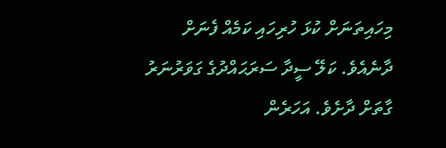މިހައިތަނަށް ކުޅަ ހުރިހައި ކަމެއް ފެނަށް ދާނެއެވެ. ކަލޭ ސީދާ ސަރަޙައްދުގެ ގަވަރުނަރު ގާތަށް ދާށެވެ. އަހަރެން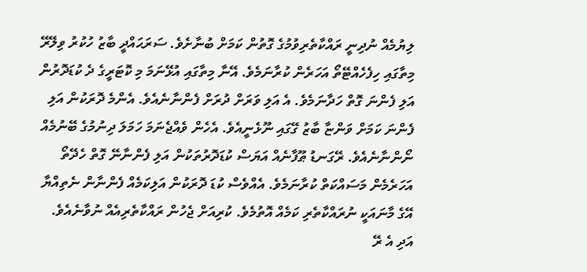ލިޔުމެއް ނުދިނީ ރައްކާތެރިވުމުގެ ގޮތުން ކަމަށް ބުނާށެވެ. ސަރަޙައްދީ ބާޒު ހުކުރު ވިލޭރޭ މިތާގައި ހިފެހެއްޓޭތޯ އަހަރެން ކުރާނަމެވެ. އޭނާ މިތާގައި އުޅޭނަމަ މި ކޮޓަރީގެ ދެ ކުޑަދޮރުން އަލި ފެންނަ ގޮތް ހަދާނަމެވެ. އެ އަލި ވަރަށް ދުރަށް ފެންނާނެއެވެ. އެންމެ ދޮރަކުން އަލި ފެންނަ ކަމަށް ވަންޏާ ބާޒު ގޭގައި ނޫޅެނީއެވެ. އެހެން ވެއްޖެނަމަ ހަމަލަ ދިނުމުގެ ބޭނުމެއް ނޯންނާނެއެވެ. ރޭގަނޑު ޠޫފާނެއް އަޔަސް ކުޑަދޮރުތަކުން އަލި ފެންނާނޭ ގޮތް ހެދޭތޯ އަހަރެމެން މަސައްކަތް ކުރާނަމެވެ. އެއްވެސް ކުޑަ ދޮރަކުން އަލިކަމެއް ފެންނާން ނެތިއްޔާ އޭގެ މާނައަކީ ނުރައްކާތެރި ކަމެއް އޮތުމެވެ. ކުރިއަށް ޖެހުން ރައްކާތެރިއެއް ނުވާނެއެވެ. އަދި އެ ރޭ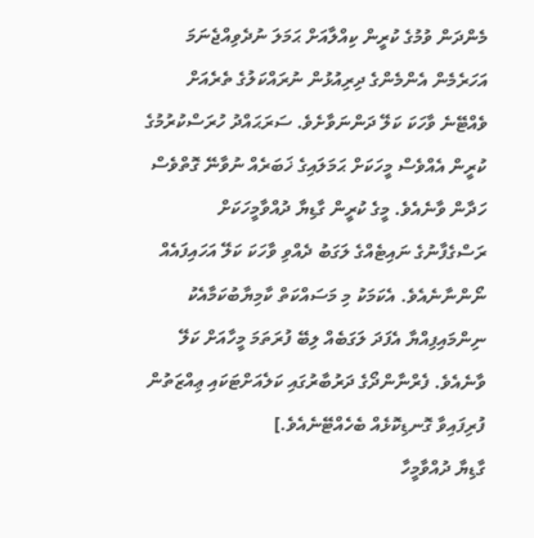މެންދަން ވުމުގެ ކުރީން ކިއްލާއަށް ޙަމަލަ ނުދެވިއްޖެނަމަ އަހަރެމެން އެންމެންގެ ދިރިއުޅުން ނުރައްކަލުގެ ތެރެއަށް ވެއްޓޭނެ ވާހަކަ ކަލޭ ދަންނަވާށެވެ. ސަރަޙައްދު ހުރަސްކުރުމުގެ ކުރީން އެއްވެސް މީހަކަށް ޙަމަލައިގެ ޚަބަރެއް ނުވާނޭ ގޮތްވެސް ހަދާން ވާނެއެވެ. މީގެ ކުރީން ގާޑިޔާ ދުއްވާމީހަކަށް ރަސްގެފާނުގެ ނައިޓެއްގެ ލަގަބު ދެއްވި ވާހަކަ ކަލޭ އަހައިފައެއް ނޯންނާނެއެވެ. އެކަމަކު މި މަސައްކަތް ކާމިޔާބުކަމާއެކު ނިންމައިފިއްޔާ އެފަދަ ލަގަބެއް ލިބޭ ފުރަތަމަ މީހާއަށް ކަލޭ ވާނެއެވެ. ފެރްނާންދޯގެ ދަރުބާރުގައި ކަލެއަށްޓަކައި ޢިއްޒަތުން ފުރިފައިވާ ގޮނޑިކޮޅެއް ބެހެއްޓޭނެއެވެ.]
ގާޑިޔާ ދުއްވާމީހާ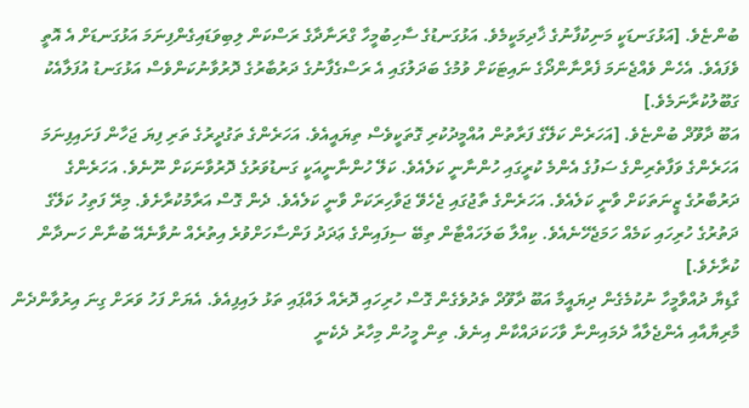ބުންޏެވެ. [އަޅުގަނޑަކީ މަނިކުފާނުގެ ޚާދިމަކީމެވެ. އަޅުގަނޑުގެ ސާހިބުމީހާ ގްރަނާދާގެ ރަސްކަން ލިބިވަޑައިގެންފިނަމަ އަޅުގަނޑަށް އެ އޮތީ ވެފައެވެ. އެހެން ވެއްޖެނަމަ ފެރްނާންދޯގެ ނައިޓަކަށް ވުމުގެ ބަދަލުގައި އެ ރަސްގެފާނުގެ ދަރުބާރުގެ ދޮރުވާނުކަންވެސް އަޅުގަނޑު އުފަލާއެކު ގަބޫލުކުރާނަމެވެ.]
އަބޫ ދާވޫދް ބުންޏެވެ. [އަހަރެން ކަލޭގެ ފަރާތުން އުއްމީދުކުރި ގޮތަކީވެސް ތިޔައީއެވެ. އަހަރެންގެ ތަގުދީރުގެ ތަރި ފިޔަ ޖަހާން ފަށައިފިނަމަ އަހަރެންގެ ވަފާތެރިންގެ ސަފުގެ އެންމެ ކުރީގައި ހުންނާނީ ކަލެއެވެ. ކަލޭ ހުންނާނީއަކީ ގަނޑުވަރުގެ ދޮރުވާނަކަށް ނޫނެވެ. އަހަރެންގެ ދަރުބާރުގެ ޒީނަތަކަށް ވާނީ ކަލެއެވެ. އަހަރެންގެ ތާޖުގައި ޖެހެވޭ ޖަވާހިރަކަށް ވާނީ ކަލެއެވެ. ދެން ގޮސް އަރާމުކުރާށެވެ. މިރޭ ފަތިހު ކަލޭގެ ދަތުރުގެ ހުރިހައި ކަމެއް ހަމަޖެހޭނެއެވެ. ކިއްލާ ބަލަހައްޓާން ތިބޭ ސިފައިންގެ ޢަދަދު ފަންސާހަށްވުރެ އިތުރެއް ނުވާނެއޭ ބުނާން ހަނދާން ކުރާށެވެ.]
ގާޑިޔާ ދުއްވާމީހާ ނުކުމެގެން ދިޔައީމާ އަބޫ ދާވޫދް ތެދުވެގެން ގޮސް ހުރިހައި ދޮރެއް ލައްޕައި ތަޅު ލައިފިއެވެ. އެޔަށް ފަހު ވަރަށް ގިނަ އިރުވާންދެން މާރިޔާއާއި އެންޖެލާއާ ދެމައިންނާ ވާހަކަދައްކާން އިނެވެ. ތިން މީހުން މިހާރު ދެކެނީ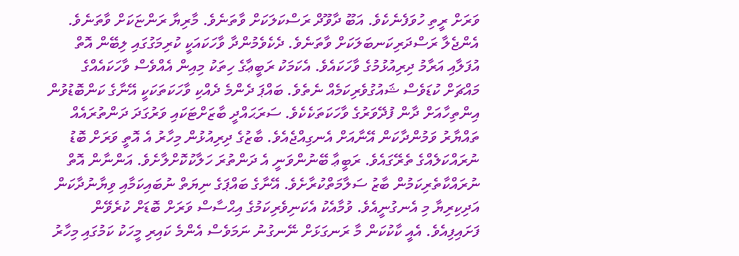ވަރަށް ރީތި ހުވަފެނެކެވެ. އަބޫ ދާވޫދް ރަސްކަލަކަށް ވާތަނެވެ. މާރިޔާ ރަންޏަކަށް ވާތަނެވެ. އެންޖެލާ ރަސްދަރިކަނބަލަކަށް ވާތަނެވެ. ދެކެވެމުންދާ ވާހަކައަކީ ކުރިމަގުގައި ލިބޭން އޮތް އުފަލާއި އަރާމު ދިރިއުޅުމުގެ ވާހަކައެވެ. އެކަމަކު ރަބީޢާގެ ހިތަކު މިއިން އެއްވެސް ވާހަކައެއްގެ މައްޗަށް ކުޑަވެސް ޝައުގުވެރިކަމެއް ނެތެވެ. ބައްޕަ ދެންމެ ދެއްކި ވާހަކަތަކަކީ އޭނާގެ ކަންބޮޑުވުން އިންތިހާއަށް ދާން ފުދޭވަރުގެ ވާހަކަތަކެކެވެ. ސަރަޙައްދީ ބާޒަށްޓަކައި ވަރުގަދަ ދަންތުރައެއް ތައްޔާރު ވަމުންދާކަން އޭނާއަށް އެނގިއްޖެއެވެ. ބާޒުގެ ދިރިއުޅުން މިހާރު އެ އޮތީ ވަރަށް ބޮޑު ނުރައްކަލެއްގެ ތެރޭގައެވެ. ރަބީޢާ ބޭނުންވަނީ އެ ދަންތުރަ ހަލާކުކޮށްލާށެވެ. އަންނާން އޮތް ނުރައްކާތެރިކަމުން ބާޒު ސަލާމަތްކުރާށެވެ. އޭނާގެ ބައްޕަގެ ނިޔަތް ނުބައިކަމާއި ވިޔާނުދާކަން އަދިކިރިޔާ މި އެނގުނީއެވެ. ވުމާއެކު އެކަނިވެރިކަމުގެ އިޙްސާސް ވަރަށް ބޮޑަށް ކުރެވޭން ފަށައިފިއެވެ. އެއީ ކާކުކަން މާ ރަނގަޅަށް ނޭނގުނު ނަމަވެސް އެންމެ ކައިރި މީހަކު ކަމުގައި މިހާރު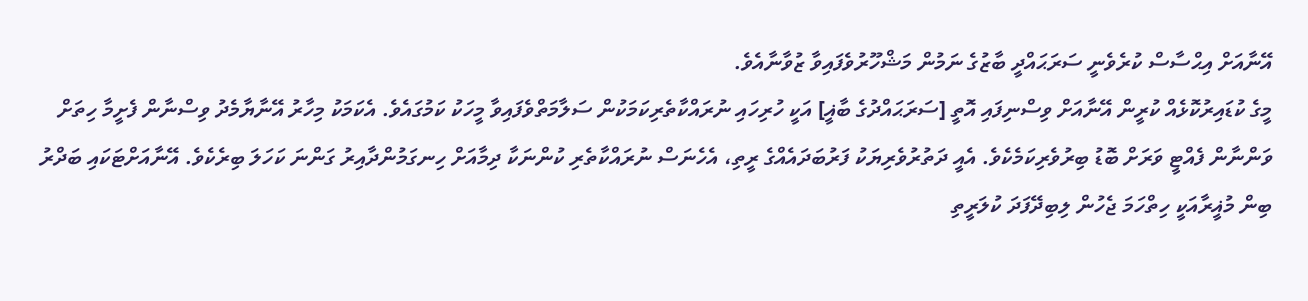އޭނާއަށް އިޙްސާސް ކުރެވެނީ ސަރަޙައްދީ ބާޒުގެ ނަމުން މަޝްހޫރުވެފައިވާ ޒުވާނާއެވެ.
މީގެ ކުޑައިރުކޮޅެއް ކުރީން އޭނާއަށް ވިސްނިފައި އޮތީ [ސަރަޙައްދުގެ ބާޣީ] އަކީ ހުރިހައި ނުރައްކާތެރިކަމަކުން ސަލާމަތްވެފައިވާ މީހަކު ކަމުގައެވެ. އެކަމަކު މިހާރު އޭނާޔާމެދު ވިސްނާން ފެށީމާ ހިތަށް ވަންނާން ފެއްޓީ ވަރަށް ބޮޑު ބިރުވެރިކަމެކެވެ. އެއީ ދަތުރުވެރިޔަކު ފަރުބަދައެއްގެ ރީތި، އެހެނަސް ނުރައްކާތެރި ކުންނަކާ ދިމާއަށް ހިނގަމުންދާއިރު ގަންނަ ކަހަލަ ބިރެކެވެ. އޭނާއަށްޓަކައި ބަދްރު ބިން މުޣީރާއަކީ ހިތްހަމަ ޖެހުން ލިބިދޭފަދަ ކުލަރީތި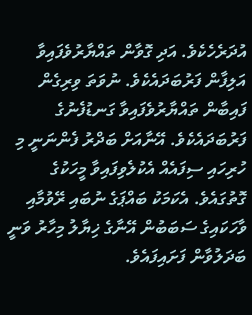އުދަރެހެކެވެ. އަދި ގޮވާން ތައްޔާރުވެފައިވާ އަލިފާން ފަރުބަދައެކެވެ. ނުވަތަ ވިރިގެން ފައިބާން ތައްޔާރުވެފައިވާ ގަނޑުފެނުގެ ފަރުބަދައެކެވެ. އޭނާއަށް ބަދްރު ފެންނަނީ މި ހުރިހައި ސިފައެއް އެކުލެވިފައިވާ މީހަކުގެ ގޮތުގައެވެ. އެކަމަކު ބައްޕަގެ ނުބައި ރޭވުމާއި ވާހަކައިގެ ސަބަބުން އޭނާގެ ޚިޔާލު މިހާރު ވަނީ ބަދަލުވާން ފަށައިފައެވެ.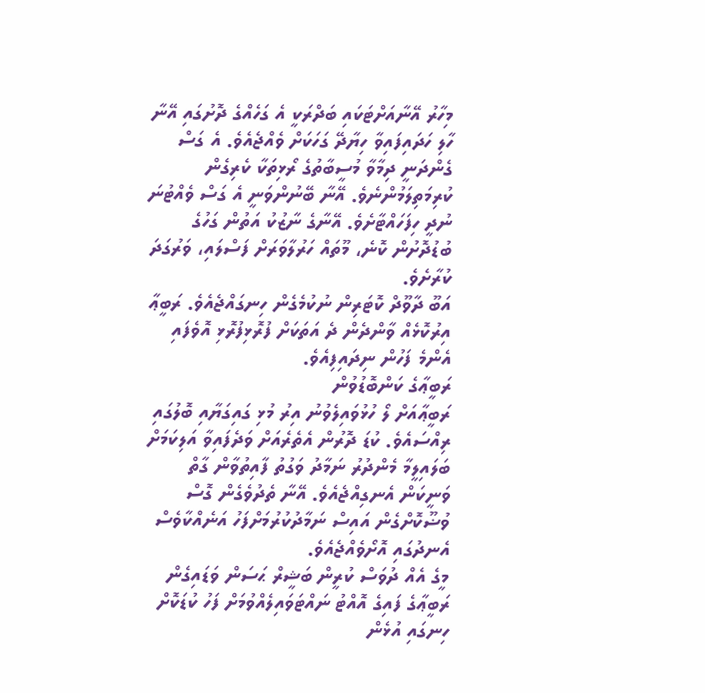މިހާރު އޭނާއަށްޓަކައި ބަދްރަކީ އެ ގަހެއްގެ ދޮށުގައި އޭނާ ހާލި ހަދައިފައިވާ ހިޔާދޭ ގަހަކަށް ވެއްޖެއެވެ. އެ ގަސް ގެންދަނީ ދިމާވާ މުސީބާތުގެ ރޯޅިތަކާ ކެރިގެން ކުރިމަތިލަމުންނެވެ. އޭނާ ބޭނުންވަނީ އެ ގަސް ވެއްޓުނަ ނުދީ ހިފަހައްޓާށެވެ. އޭނާގެ ނާޒުކު އަތުން ގަހުގެ ބުޑުދޮށުން ކޮނެ، މޫތައް ހަރުލާވަރަށް ފަސްލައި، ވަރުގަދަ ކުރާށެވެ.
އަބޫ ދާވޫދް ކޮޓަރިން ނުކުމެގެން ހިނގައްޖެއެވެ. ރަބީޢާ އިރުކޮޅެއް ވާންދެން ދެ އަތަކަށް ފުރޮޅިފުރޮޅި އޮވެފައި އެންމެ ފަހުން ނިދައިފިއެވެ.
ރަބީޢާގެ ކަންބޮޑުވުން
ރަބީޢާއަށް ލޯ ހުޅުވައިލެވުނު އިރު މުޅި ގައިގަޔާއި ބޮލުގައި ރިއްސައެވެ. ކުޑަ ދޮރުން އެތެރެއަށް ވަދެފައިވާ އަލިކަމަށް ބަލައިލީމާ މެންދުރު ނަމާދު ވަގުތު ފާއިތުވާން ގާތް ވަނީކަން އެނގިއްޖެއެވެ. އޭނާ ތެދުވެގެން ގޮސް ވުޟޫކޮށްގެން އައިސް ނަމާދުކުރުމަށްފަހު އަނެއްކާވެސް އެނދުގައި އޮށޯވެއްޖެއެވެ.
މީގެ އެއް ދުވަސް ކުރީން ބަޝީރް ޙަސަން ވަޑައިގެން ރަބީޢާގެ ފައިގެ އޮއްޓު ނައްޓަވައިލެއްވުމަށް ފަހު ކުޑަކޮށް ހިނގައި އުޅެން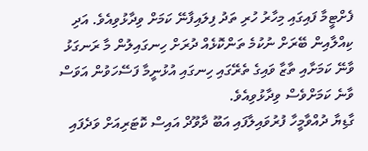ފެށްޓީމާ ފައިގައި މިހާރު ހުރި ތަދު ފިލައިފާނޭ ކަމަށް ވިދާޅުވިއެވެ. އަދި ކިއްލާއިން ބޭރަށް ނުކުމެ ތަންކޮޅެއް ދުރަށް ހިނގައިލުން މާ ރަނގަޅު ވާނޭ ކަމަށާއި ތާޒާ ވައިގެ ތެރޭގައި ހިނގައި އުޅުނީމާ ފަސޭހަވުން އަވަސް ވާނެ ކަމަށްވެސް ވިދާޅުވިއެވެ.
ގާޑިޔާ ދުއްވާމީހާ ފުރުވައިލާފައި އަބޫ ދާވޫދް އައިސް ކޮޓަރިއަށް ވަދެފައި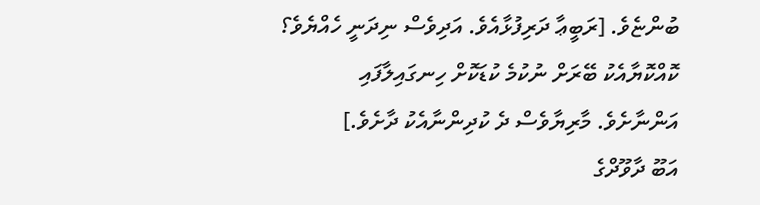ބުންޏެވެ. [ރަބީޢާ ދަރިފުޅާއެވެ. އަދިވެސް ނިދަނީ ހެއްޔެވެ؟ ކޮއްކޮޔާއެކު ބޭރަށް ނުކުމެ ކުޑަކޮށް ހިނގައިލާފައި އަންނާށެވެ. މާރިޔާވެސް ދެ ކުދިންނާއެކު ދާށެވެ.]
އަބޫ ދާވޫދްގެ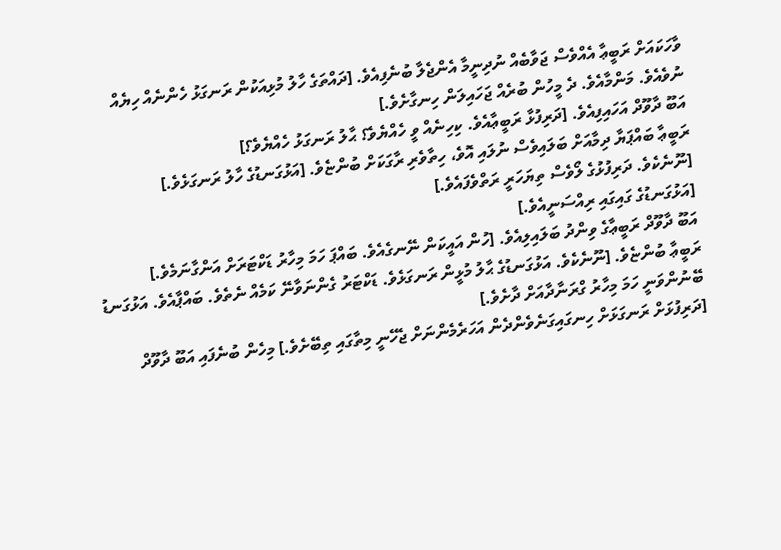ވާހަކައަށް ރަބީޢާ އެއްވެސް ޖަވާބެއް ނުދިނީމާ އެންޖެލާ ބުނެފިއެވެ. [ދައްތަގެ ހާލު މުޅިއަކުން ރަނގަޅު ހެންނެއް ހިޔެއް ނުވެއެވެ. މަންމާއެވެ. ދެ މީހުން ބުރެއް ޖަހައިލަން ހިނގާށެވެ.]
އަބޫ ދާވޫދް އަހައިފިއެވެ. [ދަރިފުޅާ ރަބީޢާއެވެ. ކިހިނެއް ވީ ހެއްޔެވެ؟ ޙާލު ރަނގަޅު ހެއްޔެވެ؟]
ރަބީޢާ ބައްޕަޔާ ދިމާއަށް ބަލައިވެސް ނުލައި އޮވެ، ހިތާވެރި ރާގަކަށް ބުންޏެވެ. [އަޅުގަނޑުގެ ހާލު ރަނގަޅެވެ.]
[ނޫނެކެވެ. ދަރިފުޅުގެ ލޯވެސް ތިޔަހަރީ ރަތްވެފައެވެ.]
[އަޅުގަނޑުގެ ގައިގައި ރިއްސަނީއެވެ.]
އަބޫ ދާވޫދް ރަބީޢާގެ ވިންދު ބަލައިލިއެވެ. [ހުން އައީކަން ނޭނގެއެވެ. ބައްޕަ ހަމަ މިހާރު ޑަކްޓަރަށް އަންގާނަމެވެ.]
ރަބީޢާ ބުންޏެވެ. [ނޫނެކެވެ. އަޅުގަނޑުގެ ޙާލު މުޅީން ރަނގަޅެވެ. ޑަކްޓަރު ގެންނަވާނޭ ކަމެއް ނެތެވެ. ބައްޕާއެވެ. އަޅުގަނޑު ބޭނުންވަނީ ހަމަ މިހާރު ގްރަނާދާއަށް ދާށެވެ.]
[ދަރިފުޅަށް ރަނގަޅަށް ހިނގައިގަނެވެންދެން އަހަރެމެންނަށް ޖެހޭނީ މިތާގައި ތިބޭށެވެ.] މިހެން ބުނެފައި އަބޫ ދާވޫދް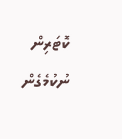ކޮޓަރިން ނުކުމެގެން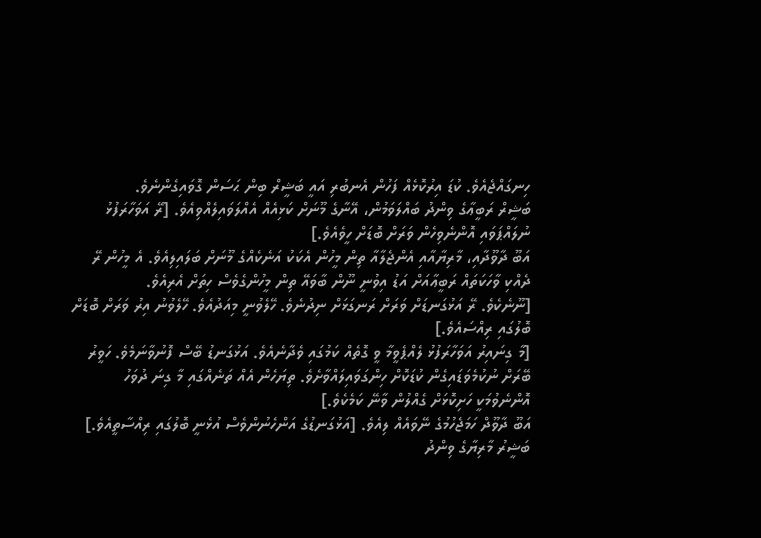ހިނގައްޖެއެވެ. ކުޑަ އިރުކޮޅެއް ފަހުން އެނބުރި އައީ ބަޝީރް ބިން ޙަސަން ގޮވައިގެންނެވެ.
ބަޝީރް ރަބީޢާގެ ވިންދު ބައްލަވަމުން، އޭނާގެ މޫނަށް ކަޅިއެއް އެއްލަވައިލެއްވިއެވެ. [ރޭ އަވަހާރަފުޅު ނުލައްޕަވައި އޮންނެވިހެން ވަރަށް ބޮޑަށް ހީވެއެވެ.]
އަބޫ ދާވޫދާއި، މާރިޔާއާއި އެންޖެލާއާ ތިން މީހުން އެކަކު އަނެކެއްގެ މޫނަށް ބަލައިލިއެވެ. އެ މީހުން ރޭ ދެއްކި ވާހަކަތައް ރަބީޢާއަށް އަޑު އިވުނީ ނޫން ބާވައޭ ތިން މީހުންގެވެސް ހިތަށް އެރިއެވެ.
[ނޫނެކެވެ. ރޭ އަޅުގަނޑަށް ވަރަށް ރަނގަޅަށް ނިދުނެވެ. ހޭލެވުނީ މިއަދުއެވެ. ހޭލެވުނު އިރު ވަރަށް ބޮޑަށް ބޮލުގައި ރިއްސައެވެ.]
[މާ ގިނައިރު އަވަހާރަފުޅު ލެއްޕެވީމާ ވީ ގޮތެއް ކަމުގައި ވެދާނެއެވެ. އަޅުގަނޑު ބޭސް ފޮނުވާނަމެވެ. ހަވީރު ބޭރަށް ނުކުމެވަޑައިގެން ކުޑަކޮށް ހިންގަވައިލައްވާށެވެ. ތިޔަހެން އެއް ތަނެއްގައި މާ ގިނަ ދުވަހު އޮންނެވުމަކީ ހަށިކޮޅަށް ގެއްލުން ވާނޭ ކަމެކެވެ.]
އަބޫ ދާވޫދް ހަމަޖެހުމުގެ ނޭވައެއް ލިއެވެ. [އަޅުގަނޑުގެ އަންހެނުންވެސް އުޅެނީ ބޮލުގައި ރިއްސާތީއެވެ.]
ބަޝީރު މާރިޔާގެ ވިންދު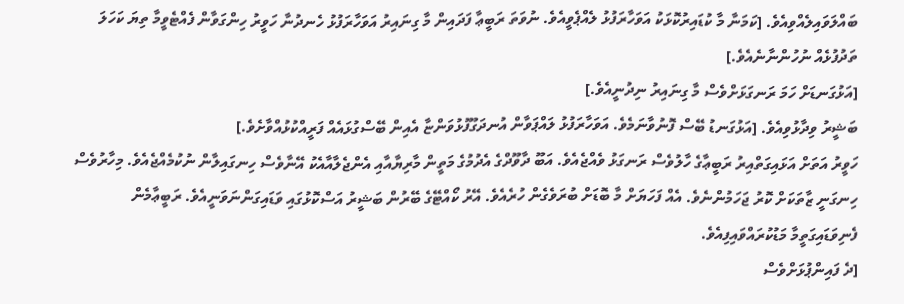ބައްލަވައިލެއްވިއެވެ. [ކަމަނާ މާ ކުޑައިރުކޮޅަކު އަވަހާރަފުޅު ލެއްޕެވީއެވެ. ނުވަތަ ރަބީޢާ ފަދައިން މާ ގިނައިރު އަވަހާރަފުޅު ހެނދުނާ ހަވީރު ހިންގަވާން ފެއްޓެވީމާ ތިޔަ ކަހަލަ ތަދުފުޅެއް ނުހުންނާނެއެވެ.]
[އަޅުގަނޑަށް ހަމަ ރަނގަޅަށްވެސް މާ ގިނައިރު ނިދުނީއެވެ.]
ބަޝީރު ވިދާޅުވިއެވެ. [އަޅުގަނޑު ބޭސް ފޮނުވާނަމެވެ. އަވަހާރަފުޅު ލައްޕަވާން އުނދަގޫފުޅުވަންޏާ އެއިން ބޭސްގުޅައެއް ފަރީއްކުޅުއްވާށެވެ.]
ހަވީރު އަތަށް އަޅައިގަތްއިރު ރަބީޢާގެ ހާލުވެސް ރަނގަޅު ވެއްޖެއެވެ. އަބޫ ދާވޫދްގެ އެދުމުގެ މަތީން މާރިޔާއާއި އެންޖެލާއާއެކު އޭނާވެސް ހިނގައިލާން ނުކުމެއްޖެއެވެ. މިހާރުވެސް ހިނގަނީ ޒާތަކަށް ކޮރު ޖަހަމުންނެވެ. އެއް ފަހަޔަށް މާ ބޮޑަށް ބުރަވެގެން ހުރެއެވެ. އޭރު ކޯއްޓޭގެ ބޭރުން ބަޝީރު އަސްކޮޅުގައި ވަޑައިގަންނަވަނީއެވެ. ރަބީޢާމެން ފެނިވަޑައިގަތީމާ މަޑުކުރައްވައިފިއެވެ.
[ދެ ފައިންޕުޅަށްވެސް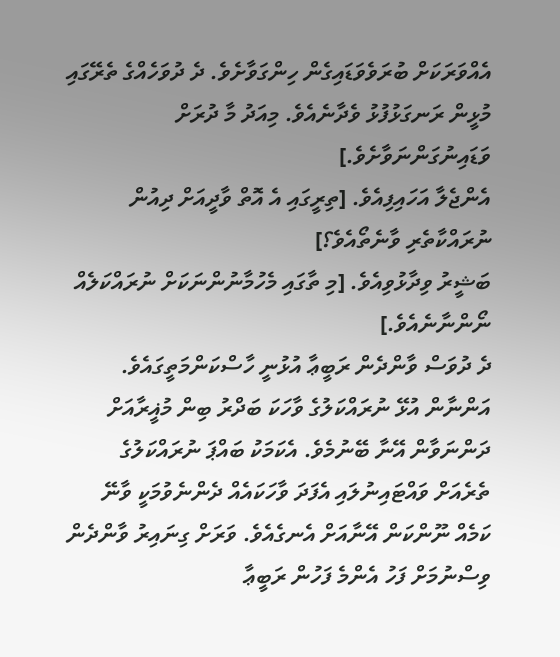އެއްވަރަކަށް ބުރަވެވަޑައިގެން ހިންގަވާށެވެ. ދެ ދުވަހެއްގެ ތެރޭގައި މުޅީން ރަނގަޅުފުޅު ވެދާނެއެވެ. މިއަދު މާ ދުރަށް ވަޑައިނުގަންނަވާށެވެ.]
އެންޖެލާ އަހައިފިއެވެ. [ތިރީގައި އެ އޮތް ވާދީއަށް ދިއުން ނުރައްކާތެރި ވާނެތޯއެވެ؟]
ބަޝީރު ވިދާޅުވިއެވެ. [މި ތާގައި މެހުމާނުންނަކަށް ނުރައްކަލެއް ނޯންނާނެއެވެ.]
ދެ ދުވަސް ވާންދެން ރަބީޢާ އުޅުނީ ހާސްކަންމަތީގައެވެ. އަންނާން އުޅޭ ނުރައްކަލުގެ ވާހަކަ ބަދްރު ބިން މުޣީރާއަށް ދަންނަވާން އޭނާ ބޭނުމެވެ. އެކަމަކު ބައްޕަ ނުރައްކަލުގެ ތެރެއަށް ވައްޓައިނުލައި އެފަދަ ވާހަކައެއް ދެންނެވުމަކީ ވާނޭ ކަމެއް ނޫންކަން އޭނާއަށް އެނގެއެވެ. ވަރަށް ގިނައިރު ވާންދެން ވިސްނުމަށް ފަހު އެންމެ ފަހުން ރަބީޢާ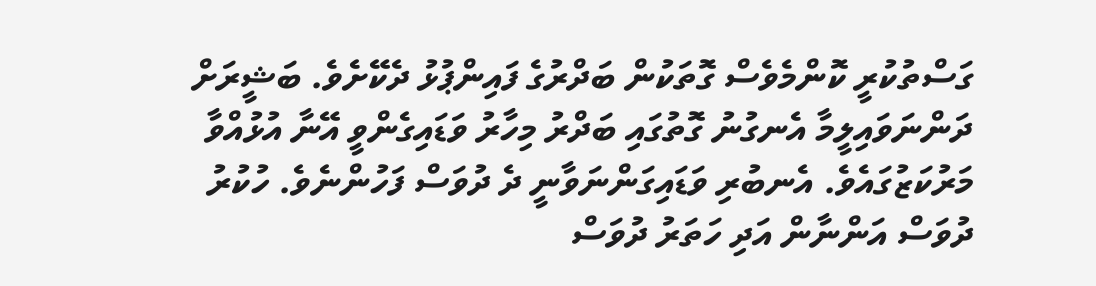ގަސްތުކުރީ ކޮންމެވެސް ގޮތަކުން ބަދްރުގެ ފައިންޕުޅު ދެކޭށެވެ. ބަޝީރަށް ދަންނަވައިލީމާ އެނގުނު ގޮތުގައި ބަދްރު މިހާރު ވަޑައިގެންވީ އޭނާ އުޅުއްވާ މަރުކަޒުގައެވެ. އެނބުރި ވަޑައިގަންނަވާނީ ދެ ދުވަސް ފަހުންނެވެ. ހުކުރު ދުވަސް އަންނާން އަދި ހަތަރު ދުވަސް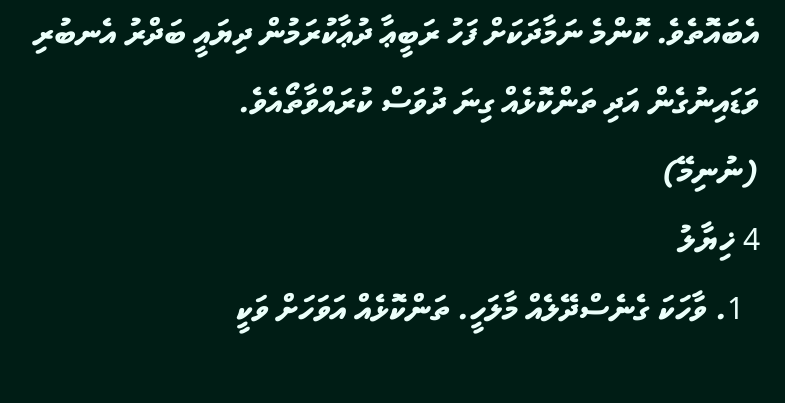އެބައޮތެވެ. ކޮންމެ ނަމާދަކަށް ފަހު ރަބީޢާ ދުޢާކުރަމުން ދިޔައީ ބަދްރު އެނބުރި ވަޑައިނުގެން އަދި ތަންކޮޅެއް ގިނަ ދުވަސް ކުރައްވާތޯއެވެ.
(ނުނިމޭ)
4 ޚިޔާލު
  1. ވާހަކަ ގެނެސްދޭލެއް މާލަހީ. ތަންކޮޅެއް އަވަހަށް ވަކީ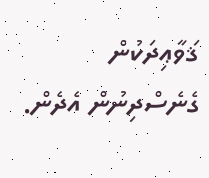ޤަވާޢިދަކުން ގެނެސްދިނުން އެދެން.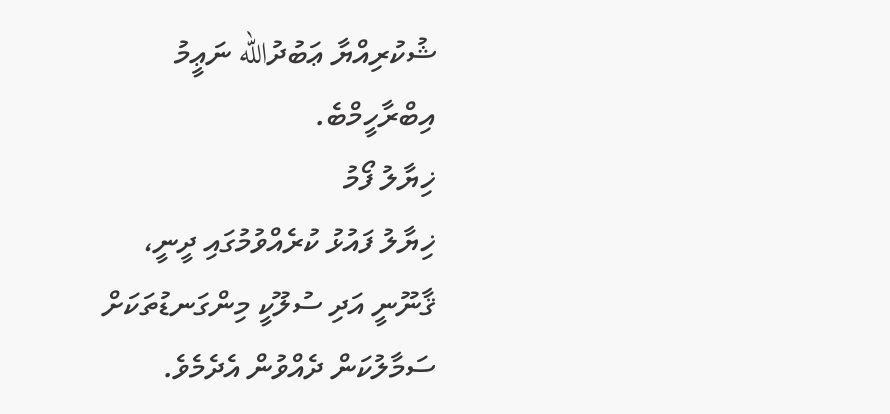ޝުކުރިއްޔާ ޢަބުދުالله ނަޢީމު އިބްރާހީމްބެ.
ޚިޔާލު ފޯމު
ޚިޔާލު ފައުޅު ކުރެއްވުމުގައި ދީނީ، ޤާނޫނީ އަދި ސުލޫކީ މިންގަނޑުތަކަށް ސަމާލުކަން ދެއްވުން އެދެމެވެ.